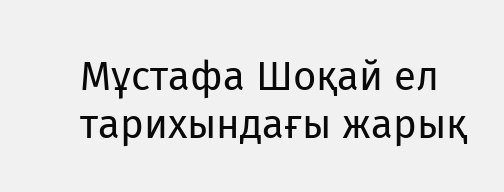Мұстафа Шоқай ел тарихындағы жарық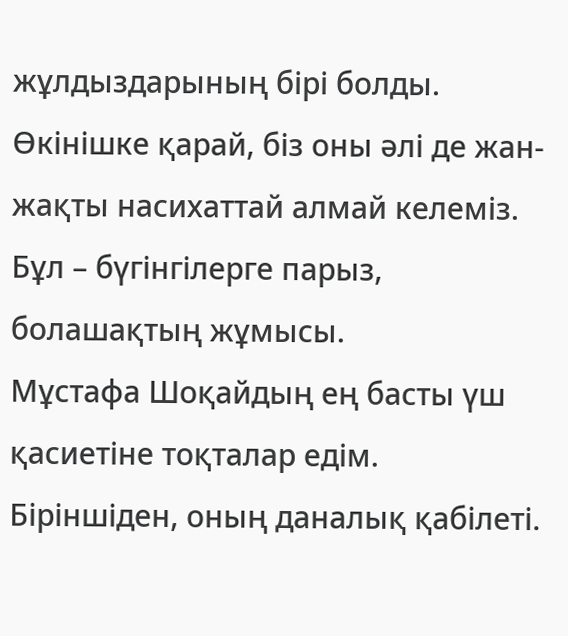жұлдыздарының бірі болды. Өкінішке қарай, біз оны әлі де жан-жақты насихаттай алмай келеміз. Бұл – бүгінгілерге парыз, болашақтың жұмысы.
Мұстафа Шоқайдың ең басты үш қасиетіне тоқталар едім. Біріншіден, оның даналық қабілеті.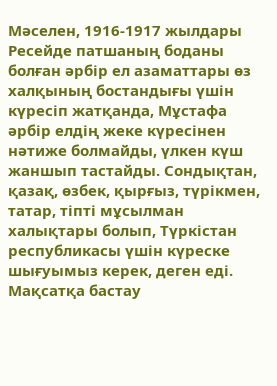Мәселен, 1916-1917 жылдары Ресейде патшаның боданы болған әрбір ел азаматтары өз халқының бостандығы үшін күресіп жатқанда, Мұстафа әрбір елдің жеке күресінен нәтиже болмайды, үлкен күш жаншып тастайды. Сондықтан, қазақ, өзбек, қырғыз, түрікмен, татар, тіпті мұсылман халықтары болып, Түркістан республикасы үшін күреске шығуымыз керек, деген еді. Мақсатқа бастау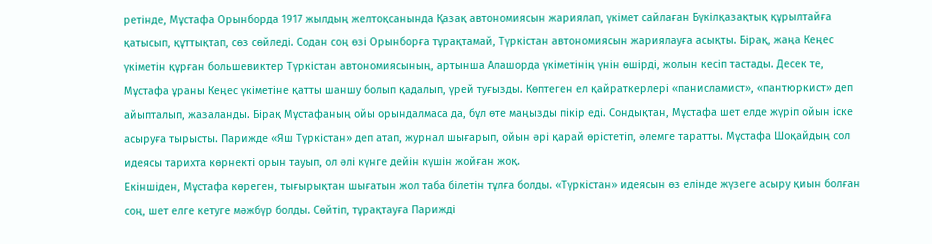ретінде, Мұстафа Орынборда 1917 жылдың желтоқсанында Қазақ автономиясын жариялап, үкімет сайлаған Бүкілқазақтық құрылтайға қатысып, құттықтап, сөз сөйледі. Содан соң өзі Орынборға тұрақтамай, Түркістан автономиясын жариялауға асықты. Бірақ, жаңа Кеңес үкіметін құрған большевиктер Түркістан автономиясының, артынша Алашорда үкіметінің үнін өшірді, жолын кесіп тастады. Десек те, Мұстафа ұраны Кеңес үкіметіне қатты шаншу болып қадалып, үрей туғызды. Көптеген ел қайраткерлері «панисламист», «пантюркист» деп айыпталып, жазаланды. Бірақ Мұстафаның ойы орындалмаса да, бұл өте маңызды пікір еді. Сондықтан, Мұстафа шет елде жүріп ойын іске асыруға тырысты. Парижде «Яш Түркістан» деп атап, журнал шығарып, ойын әрі қарай өрістетіп, әлемге таратты. Мұстафа Шоқайдың сол идеясы тарихта көрнекті орын тауып, ол әлі күнге дейін күшін жойған жоқ.
Екіншіден, Мұстафа көреген, тығырықтан шығатын жол таба білетін тұлға болды. «Түркістан» идеясын өз елінде жүзеге асыру қиын болған соң, шет елге кетуге мәжбүр болды. Сөйтіп, тұрақтауға Парижді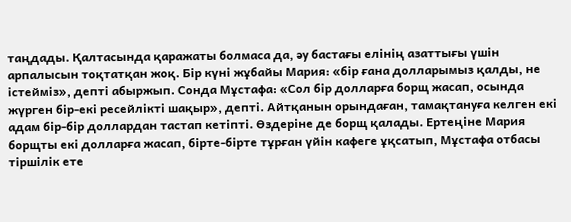таңдады. Қалтасында қаражаты болмаса да, әу бастағы елінің азаттығы үшін арпалысын тоқтатқан жоқ. Бір күні жұбайы Мария: «бір ғана долларымыз қалды, не істейміз», депті абыржып. Сонда Мұстафа: «Сол бір долларға борщ жасап, осында жүрген бір-екі ресейлікті шақыр», депті. Айтқанын орындаған, тамақтануға келген екі адам бір-бір доллардан тастап кетіпті. Өздеріне де борщ қалады. Ертеңіне Мария борщты екі долларға жасап, бірте-бірте тұрған үйін кафеге ұқсатып, Мұстафа отбасы тіршілік ете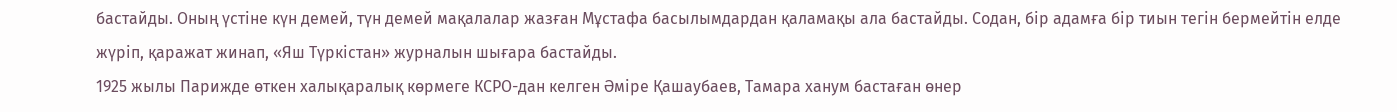бастайды. Оның үстіне күн демей, түн демей мақалалар жазған Мұстафа басылымдардан қаламақы ала бастайды. Содан, бір адамға бір тиын тегін бермейтін елде жүріп, қаражат жинап, «Яш Түркістан» журналын шығара бастайды.
1925 жылы Парижде өткен халықаралық көрмеге КСРО-дан келген Әміре Қашаубаев, Тамара ханум бастаған өнер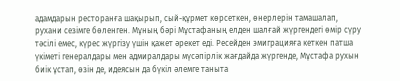адамдарын ресторанға шақырып, сый-құрмет көрсеткен, өнерлерін тамашалап, рухани сезімге бөленген. Мұның бәрі Мұстафаның елден шалғай жүргендегі өмір сүру тәсілі емес, күрес жүргізу үшін қажет әрекет еді. Ресейден эмиграцияға кеткен патша үкіметі генералдары мен адмиралдары мүсәпірлік жағдайда жүргенде, Мұстафа рухын биік ұстап, өзін де, идеясын да бүкіл әлемге таныта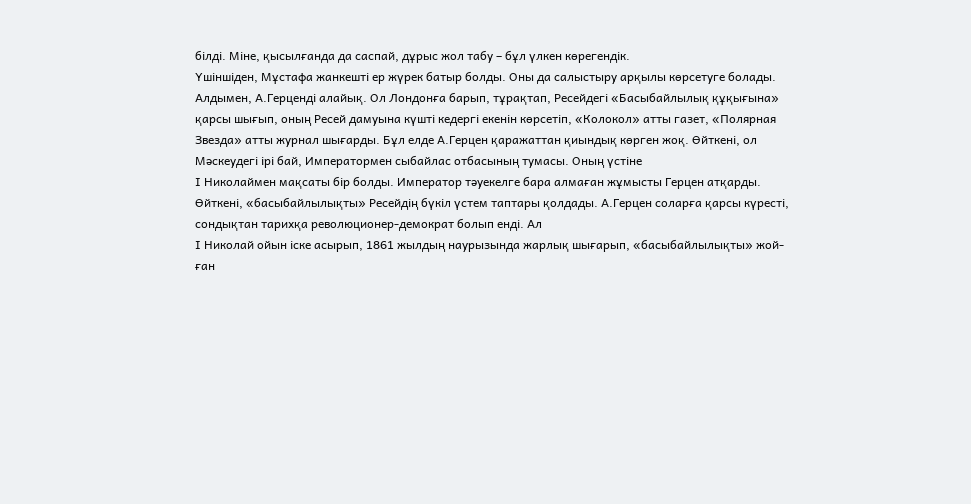білді. Міне, қысылғанда да саспай, дұрыс жол табу – бұл үлкен көрегендік.
Үшіншіден, Мұстафа жанкешті ер жүрек батыр болды. Оны да салыстыру арқылы көрсетуге болады. Алдымен, А.Герценді алайық. Ол Лондонға барып, тұрақтап, Ресейдегі «Басыбайлылық құқығына» қарсы шығып, оның Ресей дамуына күшті кедергі екенін көрсетіп, «Колокол» атты газет, «Полярная Звезда» атты журнал шығарды. Бұл елде А.Герцен қаражаттан қиындық көрген жоқ. Өйткені, ол Мәскеудегі ірі бай, Императормен сыбайлас отбасының тумасы. Оның үстіне
І Николаймен мақсаты бір болды. Император тәуекелге бара алмаған жұмысты Герцен атқарды. Өйткені, «басыбайлылықты» Ресейдің бүкіл үстем таптары қолдады. А.Герцен соларға қарсы күресті, сондықтан тарихқа революционер-демократ болып енді. Ал
І Николай ойын іске асырып, 1861 жылдың наурызында жарлық шығарып, «басыбайлылықты» жой-
ған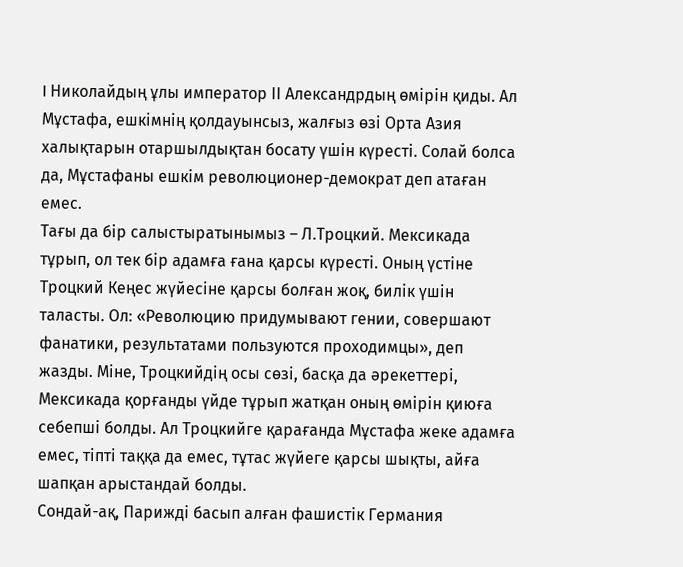I Николайдың ұлы император ІІ Александрдың өмірін қиды. Ал Мұстафа, ешкімнің қолдауынсыз, жалғыз өзі Орта Азия халықтарын отаршылдықтан босату үшін күресті. Солай болса да, Мұстафаны ешкім революционер-демократ деп атаған емес.
Тағы да бір салыстыратынымыз – Л.Троцкий. Мексикада тұрып, ол тек бір адамға ғана қарсы күресті. Оның үстіне Троцкий Кеңес жүйесіне қарсы болған жоқ, билік үшін таласты. Ол: «Революцию придумывают гении, совершают фанатики, результатами пользуются проходимцы», деп жазды. Міне, Троцкийдің осы сөзі, басқа да әрекеттері, Мексикада қорғанды үйде тұрып жатқан оның өмірін қиюға себепші болды. Ал Троцкийге қарағанда Мұстафа жеке адамға емес, тіпті таққа да емес, тұтас жүйеге қарсы шықты, айға шапқан арыстандай болды.
Сондай-ақ, Парижді басып алған фашистік Германия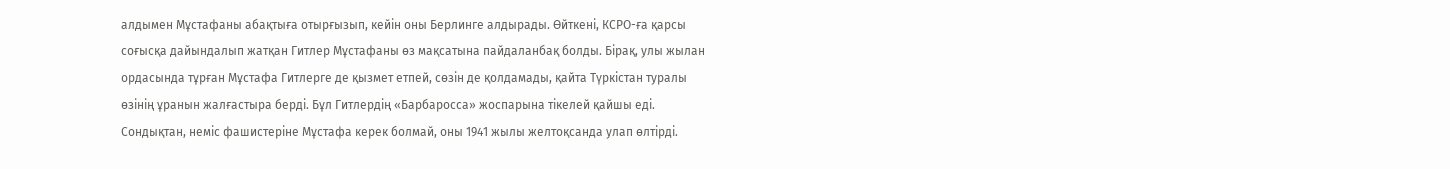алдымен Мұстафаны абақтыға отырғызып, кейін оны Берлинге алдырады. Өйткені, КСРО-ға қарсы соғысқа дайындалып жатқан Гитлер Мұстафаны өз мақсатына пайдаланбақ болды. Бірақ, улы жылан ордасында тұрған Мұстафа Гитлерге де қызмет етпей, сөзін де қолдамады, қайта Түркістан туралы өзінің ұранын жалғастыра берді. Бұл Гитлердің «Барбаросса» жоспарына тікелей қайшы еді. Сондықтан, неміс фашистеріне Мұстафа керек болмай, оны 1941 жылы желтоқсанда улап өлтірді.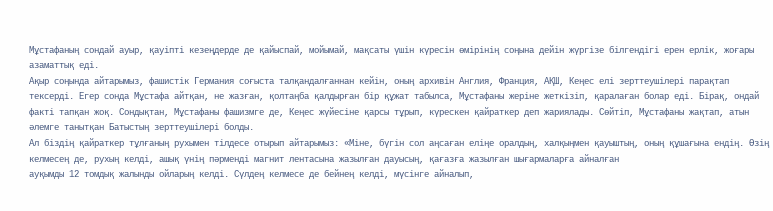Мұстафаның сондай ауыр, қауіпті кезеңдерде де қайыспай, мойымай, мақсаты үшін күресін өмірінің соңына дейін жүргізе білгендігі ерен ерлік, жоғары азаматтық еді.
Ақыр соңында айтарымыз, фашистік Германия соғыста талқандалғаннан кейін, оның архивін Англия, Франция, АҚШ, Кеңес елі зерттеушілері парақтап тексерді. Егер сонда Мұстафа айтқан, не жазған, қолтаңба қалдырған бір құжат табылса, Мұстафаны жеріне жеткізіп, қаралаған болар еді. Бірақ, ондай факті тапқан жоқ. Сондықтан, Мұстафаны фашизмге де, Кеңес жүйесіне қарсы тұрып, күрескен қайраткер деп жариялады. Сөйтіп, Мұстафаны жақтап, атын әлемге танытқан Батыстың зерттеушілері болды.
Ал біздің қайраткер тұлғаның рухымен тілдесе отырып айтарымыз: «Міне, бүгін сол аңсаған еліңе оралдың, халқыңмен қауыштың, оның құшағына ендің. Өзің келмесең де, рухың келді, ашық үнің пәрменді магнит лентасына жазылған дауысың, қағазға жазылған шығармаларға айналған
ауқымды 12 томдық жалынды ойларың келді. Сүлдең келмесе де бейнең келді, мүсінге айналып,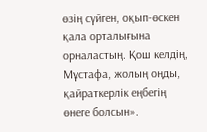өзің сүйген, оқып-өскен қала орталығына орналастың. Қош келдің, Мұстафа, жолың оңды, қайраткерлік еңбегің өнеге болсын».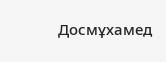Досмұхамед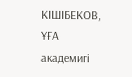КІШІБЕКОВ,
ҰҒА академигі